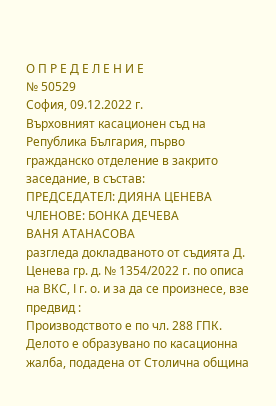О П Р Е Д Е Л Е Н И Е
№ 50529
София, 09.12.2022 г.
Върховният касационен съд на Република България, първо гражданско отделение в закрито заседание, в състав:
ПРЕДСЕДАТЕЛ: ДИЯНА ЦЕНЕВА
ЧЛЕНОВЕ: БОНКА ДЕЧЕВА
ВАНЯ АТАНАСОВА
разгледа докладваното от съдията Д. Ценева гр. д. № 1354/2022 г. по описа на ВКС, І г. о. и за да се произнесе, взе предвид :
Производството е по чл. 288 ГПК.
Делото е образувано по касационна жалба, подадена от Столична община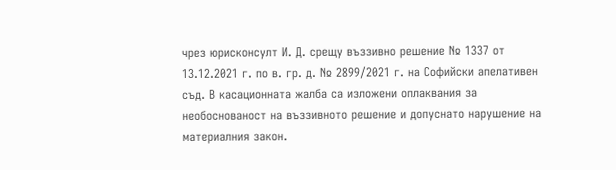чрез юрисконсулт И. Д. срещу въззивно решение № 1337 от 13.12.2021 г. по в. гр. д. № 2899/2021 г. на Софийски апелативен съд. В касационната жалба са изложени оплаквания за необоснованост на въззивното решение и допуснато нарушение на материалния закон.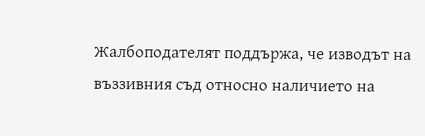Жалбоподателят поддържа, че изводът на въззивния съд относно наличието на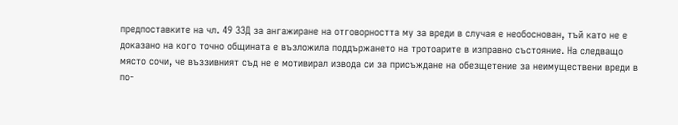предпоставките на чл. 49 ЗЗД за ангажиране на отговорността му за вреди в случая е необоснован, тъй като не е доказано на кого точно общината е възложила поддържането на тротоарите в изправно състояние. На следващо място сочи, че въззивният съд не е мотивирал извода си за присъждане на обезщетение за неимуществени вреди в по-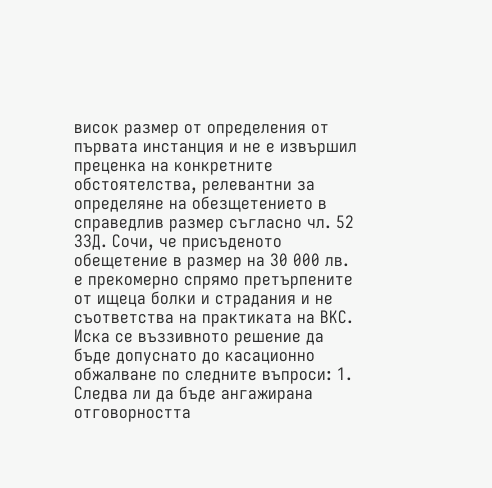висок размер от определения от първата инстанция и не е извършил преценка на конкретните обстоятелства, релевантни за определяне на обезщетението в справедлив размер съгласно чл. 52 ЗЗД. Сочи, че присъденото обещетение в размер на 30 000 лв. е прекомерно спрямо претърпените от ищеца болки и страдания и не съответства на практиката на ВКС.
Иска се въззивното решение да бъде допуснато до касационно обжалване по следните въпроси: 1. Следва ли да бъде ангажирана отговорността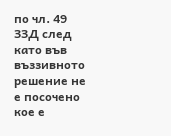по чл. 49 ЗЗД след като във въззивното решение не е посочено кое е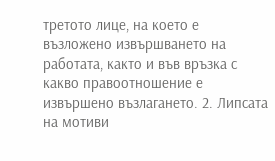третото лице, на което е възложено извършването на работата, както и във връзка с какво правоотношение е извършено възлагането. 2. Липсата на мотиви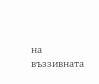на въззивната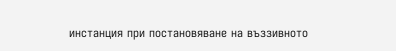инстанция при постановяване на въззивното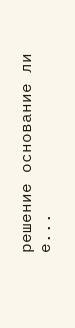решение основание ли е...